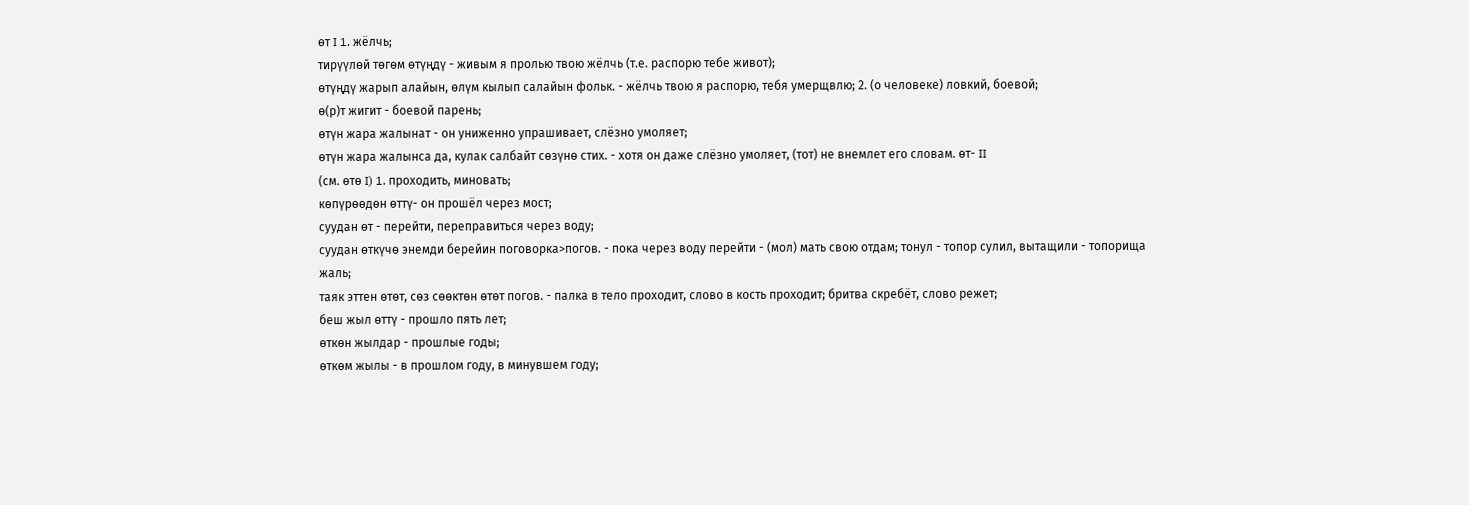өт I 1. жёлчь;
тирүүлөй төгөм өтүңдү - живым я пролью твою жёлчь (т.е. распорю тебе живот);
өтүңдү жарып алайын, өлүм кылып салайын фольк. - жёлчь твою я распорю, тебя умерщвлю; 2. (о человеке) ловкий, боевой;
ө(р)т жигит - боевой парень;
өтүн жара жалынат - он униженно упрашивает, слёзно умоляет;
өтүн жара жалынса да, кулак салбайт сөзүнө стих. - хотя он даже слёзно умоляет, (тот) не внемлет его словам. өт- II
(см. өтө I) 1. проходить, миновать;
көпүрөөдөн өттү- он прошёл через мост;
суудан өт - перейти, переправиться через воду;
суудан өткүчө энемди берейин поговорка>погов. - пока через воду перейти - (мол) мать свою отдам; тонул - топор сулил, вытащили - топорища жаль;
таяк эттен өтөт, сөз сөөктөн өтөт погов. - палка в тело проходит, слово в кость проходит; бритва скребёт, слово режет;
беш жыл өттү - прошло пять лет;
өткөн жылдар - прошлые годы;
өткөм жылы - в прошлом году, в минувшем году;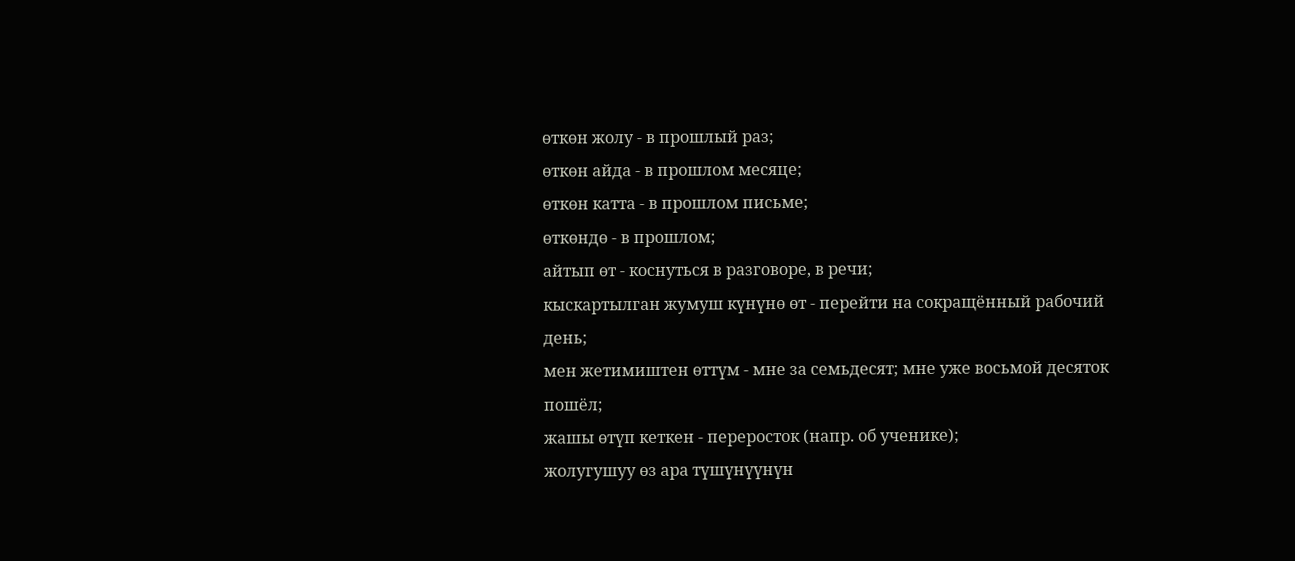өткөн жолу - в прошлый раз;
өткөн айда - в прошлом месяце;
өткөн катта - в прошлом письме;
өткөндө - в прошлом;
айтып өт - коснуться в разговоре, в речи;
кыскартылган жумуш күнүнө өт - перейти на сокращённый рабочий день;
мен жетимиштен өттүм - мне за семьдесят; мне уже восьмой десяток пошёл;
жашы өтүп кеткен - переросток (напр. об ученике);
жолугушуу өз ара түшүнүүнүн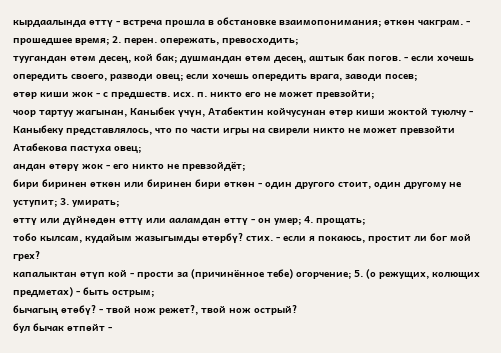кырдаалында өттү - встреча прошла в обстановке взаимопонимания; өткөн чакграм. - прошедшее время; 2. перен. опережать, превосходить;
туугандан өтөм десең, кой бак; душмандан өтөм десең, аштык бак погов. - если хочешь опередить своего, разводи овец; если хочешь опередить врага, заводи посев;
өтөр киши жок - с предшеств. исх. п. никто его не может превзойти;
чоор тартуу жагынан, Каныбек үчүн, Атабектин койчусунан өтөр киши жоктой туюлчу - Каныбеку представлялось, что по части игры на свирели никто не может превзойти Атабекова пастуха овец;
андан өтөрү жок - его никто не превзойдёт;
бири биринен өткөн или биринен бири өткөн - один другого стоит, один другому не уступит; 3. умирать;
өттү или дүйнөдөн өттү или ааламдан өттү - он умер; 4. прощать;
тобо кылсам, кудайым жазыгымды өтөрбү? стих. - если я покаюсь, простит ли бог мой грех?
капалыктан өтүп кой - прости за (причинённое тебе) огорчение; 5. (о режущих, колющих предметах) - быть острым;
бычагың өтөбү? - твой нож режет?, твой нож острый?
бул бычак өтпөйт -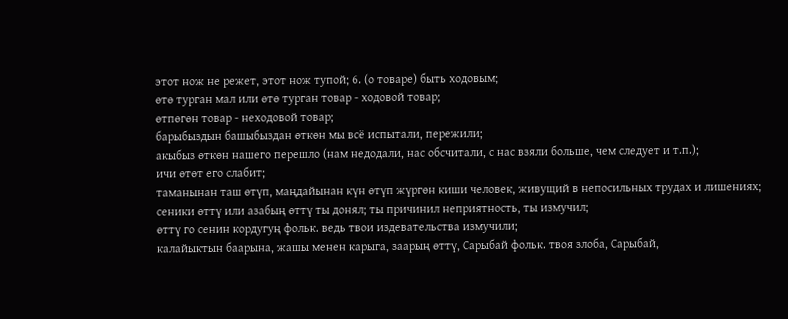этот нож не режет, этот нож тупой; 6. (о товаре) быть ходовым;
өтө турган мал или өтө турган товар - ходовой товар;
өтпөгөн товар - неходовой товар;
барыбыздын башыбыздан өткөн мы всё испытали, пережили;
акыбыз өткөн нашего перешло (нам недодали, нас обсчитали, с нас взяли больше, чем следует и т.п.);
ичи өтөт его слабит;
таманынан таш өтүп, маңдайынан күн өтүп жүргөн киши человек, живущий в непосильных трудах и лишениях;
сеники өттү или азабың өттү ты донял; ты причинил неприятность, ты измучил;
өттү го сенин кордугуң фольк. ведь твои издевательства измучили;
калайыктын баарына, жашы менен карыга, заарың өттү, Сарыбай фольк. твоя злоба, Сарыбай,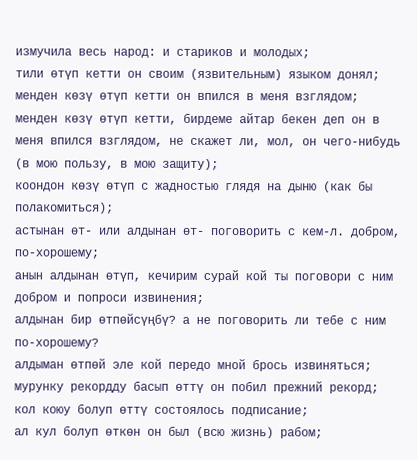измучила весь народ: и стариков и молодых;
тили өтүп кетти он своим (язвительным) языком донял;
менден көзү өтүп кетти он впился в меня взглядом;
менден көзү өтүп кетти, бирдеме айтар бекен деп он в меня впился взглядом, не скажет ли, мол, он чего-нибудь (в мою пользу, в мою защиту);
коондон көзү өтүп с жадностью глядя на дыню (как бы полакомиться);
астынан өт- или алдынан өт- поговорить с кем-л. добром, по-хорошему;
анын алдынан өтүп, кечирим сурай кой ты поговори с ним добром и попроси извинения;
алдынан бир өтпөйсүңбү? а не поговорить ли тебе с ним по-хорошему?
алдыман өтпөй эле кой передо мной брось извиняться;
мурунку рекордду басып өттү он побил прежний рекорд;
кол коюу болуп өттү состоялось подписание;
ал кул болуп өткөн он был (всю жизнь) рабом;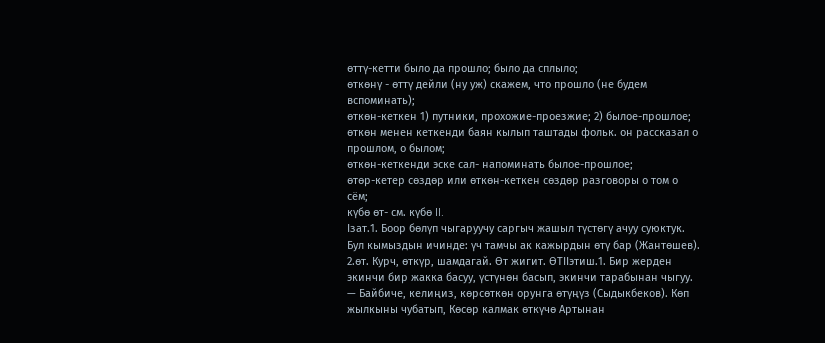өттү-кетти было да прошло; было да сплыло;
өткөнү - өттү дейли (ну уж) скажем, что прошло (не будем вспоминать);
өткөн-кеткен 1) путники, прохожие-проезжие; 2) былое-прошлое;
өткөн менен кеткенди баян кылып таштады фольк. он рассказал о прошлом, о былом;
өткөн-кеткенди эске сал- напоминать былое-прошлое;
өтөр-кетер сөздөр или өткөн-кеткен сөздөр разговоры о том о сём;
күбө өт- см. күбө II.
Iзат.1. Боор бөлүп чыгаруучу саргыч жашыл түстөгү ачуу суюктук. Бул кымыздын ичинде: үч тамчы ак кажырдын өтү бар (Жантөшев).
2.өт. Курч, өткүр, шамдагай. Өт жигит. ӨТIIэтиш.1. Бир жерден экинчи бир жакка басуу, үстүнөн басып, экинчи тарабынан чыгуу. — Байбиче, келиңиз, көрсөткөн орунга өтүңүз (Сыдыкбеков). Көп жылкыны чубатып, Көсөр калмак өткүчө Артынан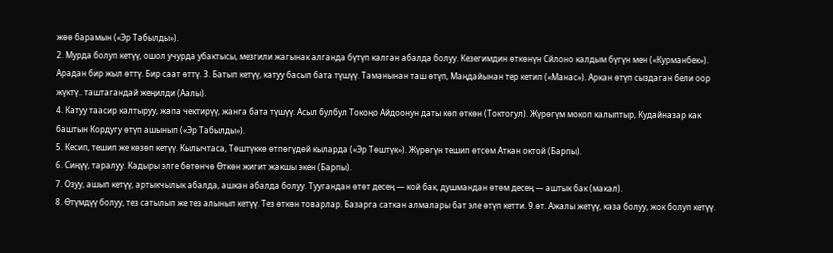жөө барамын («Эр Табылды»).
2. Мурда болуп кетүү, ошол учурда убактысы, мезгили жагынак алганда бүтүп калган абалда болуу. Кезегимдин өткөнүн Сйлоно калдым бүгүн мен («Курманбек»). Арадан бир жыл өттү. Бир саат өттү. 3. Батып кетүү, катуу басып бата түшүү. Таманынан таш өтүп, Маңдайынан тер кетип («Манас»). Аркан өтүп сыздаган бели оор жүктү.. таштагандай жеңилди (Аалы).
4. Катуу таасир калтыруу, жапа чектирүү, жанга бата түшүү. Асыл булбул Токоңо Айдоонун даты көп өткөн (Токтогул). Жүрөгүм мокоп калыптыр, Кудайназар как баштын Кордугу өтүп ашынып («Эр Табылды»).
5. Кесип, тешип же көзөп кетүү. Кылычтаса, Төштүккө өтпөгүдөй кыларда («Эр Төштүк»). Жүрөгүн тешип өтсөм Аткан октой (Барпы).
6. Сиңүү, таралуу. Кадыры элге бөтөнчө Өткөн жигит жакшы экен (Барпы).
7. Озуу, ашып кетүү, артыкчылык абалда, ашкан абалда болуу. Туугандан өтөт десең — кой бак, душмандан өтөм десең — аштык бак (макал).
8. Өтүмдүү болуу, тез сатылып же тез алынып кетүү. Тез өткөн товарлар. Базарга саткан алмалары бат эле өтүп кетти. 9.өт. Ажалы жетүү, каза болуу, жок болуп кетүү.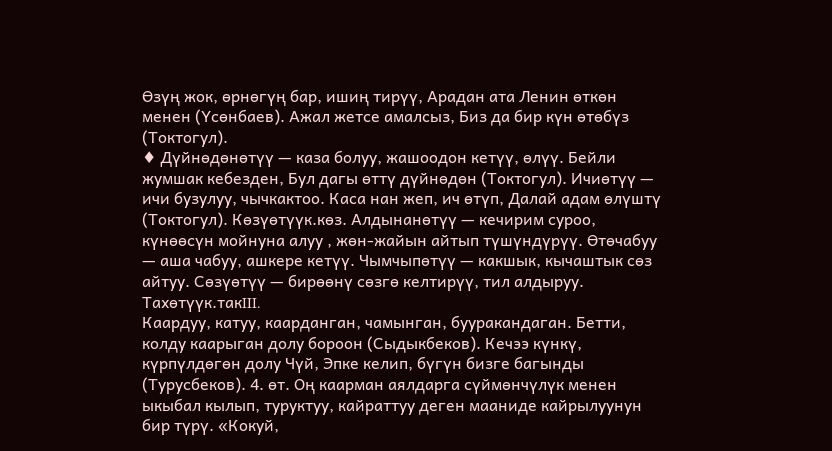Өзүң жок, өрнөгүң бар, ишиң тирүү, Арадан ата Ленин өткөн менен (Үсөнбаев). Ажал жетсе амалсыз, Биз да бир күн өтөбүз (Токтогул).
♦ Дүйнөдөнөтүү — каза болуу, жашоодон кетүү, өлүү. Бейли жумшак кебезден, Бул дагы өттү дүйнөдөн (Токтогул). Ичиөтүү — ичи бузулуу, чычкактоо. Каса нан жеп, ич өтүп, Далай адам өлүштү (Токтогул). Көзүөтүүк.көз. Алдынанөтүү — кечирим суроо, күнөөсүн мойнуна алуу , жөн-жайын айтып түшүндүрүү. Өтөчабуу — аша чабуу, ашкере кетүү. Чымчыпөтүү — какшык, кычаштык сөз айтуу. Сөзүөтүү — бирөөнү сөзгө келтирүү, тил алдыруу. Тахөтүүк.такIII.
Каардуу, катуу, каарданган, чамынган, бууракандаган. Бетти, колду каарыган долу бороон (Сыдыкбеков). Кечээ күнкү, күрпүлдөгөн долу Чүй, Эпке келип, бүгүн бизге багынды (Турусбеков). 4. өт. Оң каарман аялдарга сүймөнчүлүк менен ыкыбал кылып, туруктуу, кайраттуу деген мааниде кайрылуунун бир түрү. «Кокуй,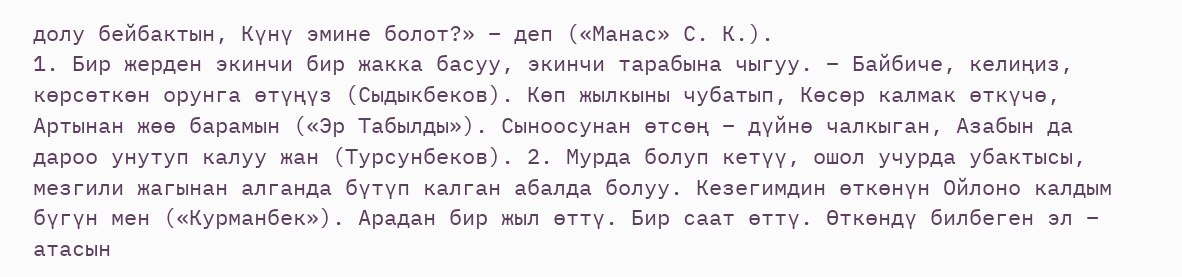долу бейбактын, Күнү эмине болот?» – деп («Манас» С. К.).
1. Бир жерден экинчи бир жакка басуу, экинчи тарабына чыгуу. – Байбиче, келиңиз, көрсөткөн орунга өтүңүз (Сыдыкбеков). Көп жылкыны чубатып, Көсөр калмак өткүчө, Артынан жөө барамын («Эр Табылды»). Сыноосунан өтсөң – дүйнө чалкыган, Азабын да дароо унутуп калуу жан (Турсунбеков). 2. Мурда болуп кетүү, ошол учурда убактысы, мезгили жагынан алганда бүтүп калган абалда болуу. Кезегимдин өткөнүн Ойлоно калдым бүгүн мен («Курманбек»). Арадан бир жыл өттү. Бир саат өттү. Өткөндү билбеген эл – атасын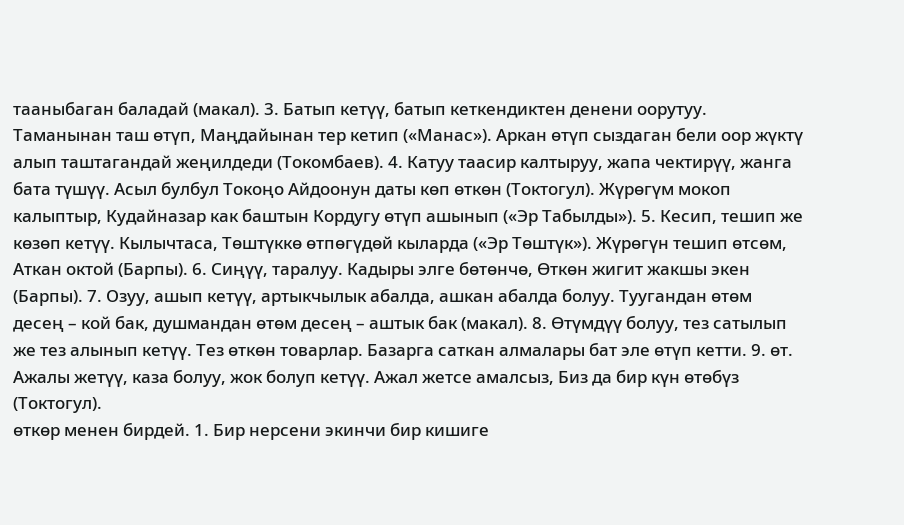тааныбаган баладай (макал). 3. Батып кетүү, батып кеткендиктен денени оорутуу. Таманынан таш өтүп, Маңдайынан тер кетип («Манас»). Аркан өтүп сыздаган бели оор жүктү алып таштагандай жеңилдеди (Токомбаев). 4. Катуу таасир калтыруу, жапа чектирүү, жанга бата түшүү. Асыл булбул Токоңо Айдоонун даты көп өткөн (Токтогул). Жүрөгүм мокоп калыптыр, Кудайназар как баштын Кордугу өтүп ашынып («Эр Табылды»). 5. Кесип, тешип же көзөп кетүү. Кылычтаса, Төштүккө өтпөгүдөй кыларда («Эр Төштүк»). Жүрөгүн тешип өтсөм, Аткан октой (Барпы). 6. Сиңүү, таралуу. Кадыры элге бөтөнчө, Өткөн жигит жакшы экен (Барпы). 7. Озуу, ашып кетүү, артыкчылык абалда, ашкан абалда болуу. Туугандан өтөм десең – кой бак, душмандан өтөм десең – аштык бак (макал). 8. Өтүмдүү болуу, тез сатылып же тез алынып кетүү. Тез өткөн товарлар. Базарга саткан алмалары бат эле өтүп кетти. 9. өт. Ажалы жетүү, каза болуу, жок болуп кетүү. Ажал жетсе амалсыз, Биз да бир күн өтөбүз (Токтогул).
өткөр менен бирдей. 1. Бир нерсени экинчи бир кишиге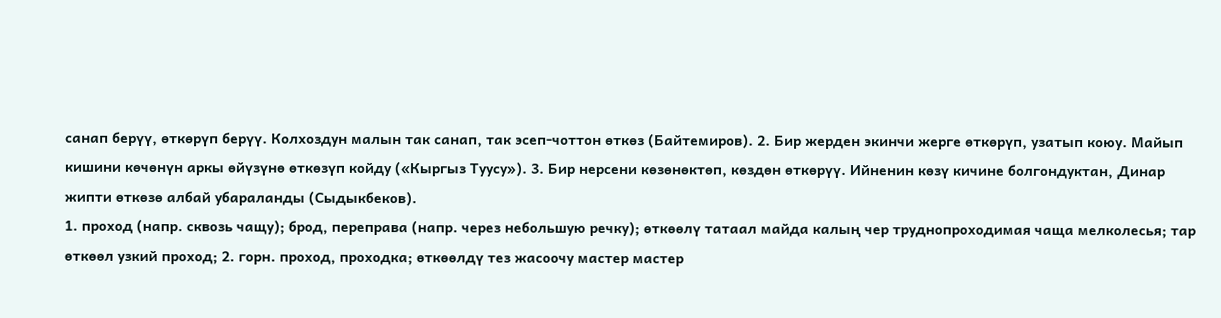санап берүү, өткөрүп берүү. Колхоздун малын так санап, так эсеп-чоттон өткөз (Байтемиров). 2. Бир жерден экинчи жерге өткөрүп, узатып коюу. Майып кишини көчөнүн аркы өйүзүнө өткөзүп койду («Кыргыз Туусу»). 3. Бир нерсени көзөнөктөп, көздөн өткөрүү. Ийненин көзү кичине болгондуктан, Динар жипти өткөзө албай убараланды (Сыдыкбеков).
1. проход (напр. сквозь чащу); брод, переправа (напр. через небольшую речку); өткөөлү татаал майда калың чер труднопроходимая чаща мелколесья; тар өткөөл узкий проход; 2. горн. проход, проходка; өткөөлдү тез жасоочу мастер мастер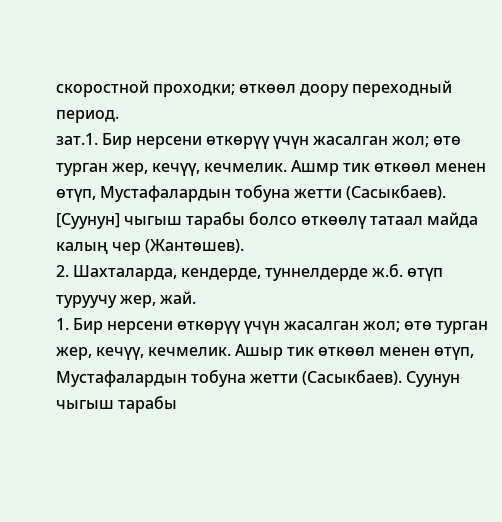скоростной проходки; өткөөл доору переходный период.
зат.1. Бир нерсени өткөрүү үчүн жасалган жол; өтө турган жер, кечүү, кечмелик. Ашмр тик өткөөл менен өтүп, Мустафалардын тобуна жетти (Сасыкбаев). [Суунун] чыгыш тарабы болсо өткөөлү татаал майда калың чер (Жантөшев).
2. Шахталарда, кендерде, туннелдерде ж.б. өтүп туруучу жер, жай.
1. Бир нерсени өткөрүү үчүн жасалган жол; өтө турган жер, кечүү, кечмелик. Ашыр тик өткөөл менен өтүп, Мустафалардын тобуна жетти (Сасыкбаев). Суунун чыгыш тарабы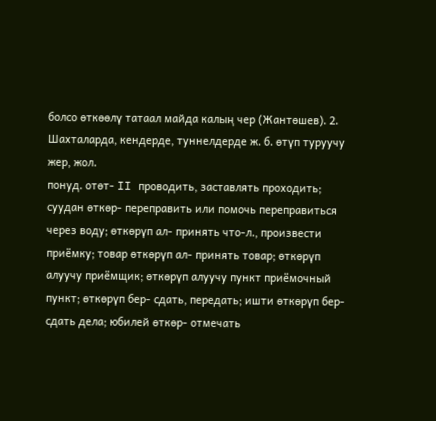болсо өткөөлү татаал майда калың чер (Жантөшев). 2. Шахталарда, кендерде, туннелдерде ж. б. өтүп туруучу жер, жол.
понуд. отөт- II проводить, заставлять проходить; суудан өткөр- переправить или помочь переправиться через воду; өткөрүп ал- принять что-л., произвести приёмку; товар өткөрүп ал- принять товар; өткөрүп алуучу приёмщик; өткөрүп алуучу пункт приёмочный пункт; өткөрүп бер- сдать, передать; ишти өткөрүп бер- сдать дела; юбилей өткөр- отмечать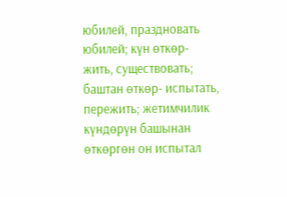юбилей, праздновать юбилей; күн өткөр- жить, существовать; баштан өткөр- испытать, пережить; жетимчилик күндөрүн башынан өткөргөн он испытал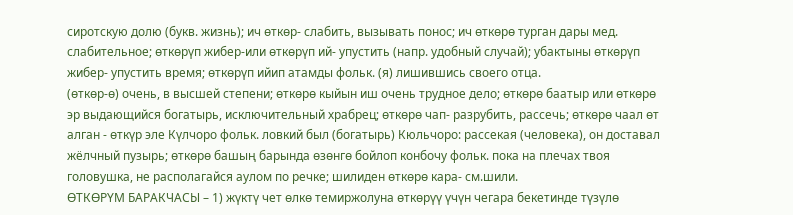сиротскую долю (букв. жизнь); ич өткөр- слабить, вызывать понос; ич өткөрө турган дары мед. слабительное; өткөрүп жибер-или өткөрүп ий- упустить (напр. удобный случай); убактыны өткөрүп жибер- упустить время; өткөрүп ийип атамды фольк. (я) лишившись своего отца.
(өткөр-ө) очень, в высшей степени; өткөрө кыйын иш очень трудное дело; өткөрө баатыр или өткөрө эр выдающийся богатырь, исключительный храбрец; өткөрө чап- разрубить, рассечь; өткөрө чаал өт алган - өткүр эле Күлчоро фольк. ловкий был (богатырь) Кюльчоро: рассекая (человека), он доставал жёлчный пузырь; өткөрө башың барында өзөнгө бойлоп конбочу фольк. пока на плечах твоя головушка, не располагайся аулом по речке; шилиден өткөрө кара- см.шили.
ӨТКӨРҮМ БАРАКЧАСЫ – 1) жүктү чет өлкө темиржолуна өткөрүү үчүн чегара бекетинде түзүлө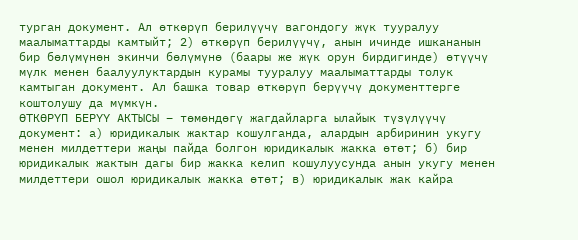турган документ. Ал өткөрүп берилүүчү вагондогу жүк тууралуу маалыматтарды камтыйт; 2) өткөрүп берилүүчү, анын ичинде ишкананын бир бөлүмүнөн экинчи бөлүмүнө (баары же жүк орун бирдигинде) өтүүчү мүлк менен баалуулуктардын курамы тууралуу маалыматтарды толук камтыган документ. Ал башка товар өткөрүп берүүчү документтерге коштолушу да мүмкүн.
ӨТКӨРҮП БЕРҮҮ АКТЫСЫ – төмөндөгү жагдайларга ылайык түзүлүүчү документ: а) юридикалык жактар кошулганда, алардын арбиринин укугу менен милдеттери жаңы пайда болгон юридикалык жакка өтөт; б) бир юридикалык жактын дагы бир жакка келип кошулуусунда анын укугу менен милдеттери ошол юридикалык жакка өтөт; в) юридикалык жак кайра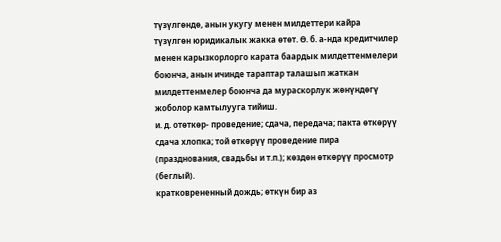түзүлгөндө, анын укугу менен милдеттери кайра түзүлгөн юридикалык жакка өтөт. Ө. б. а-нда кредитчилер менен карызкорлорго карата баардык милдеттенмелери боюнча, анын ичинде тараптар талашып жаткан милдеттенмелер боюнча да мураскорлук жөнүндөгү жоболор камтылууга тийиш.
и. д. отөткөр- проведение; сдача, передача; пакта өткөрүү сдача хлопка; той өткөрүү проведение пира (празднования, свадьбы и т.п.); көздөн өткөрүү просмотр (беглый).
кратковрененный дождь; өткүн бир аз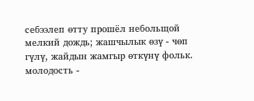себээлеп өтту прошёл небольщой мелкий дождь; жашчылык өзү - чөп гүлү, жайдын жамгыр өткүнү фольк. молодость -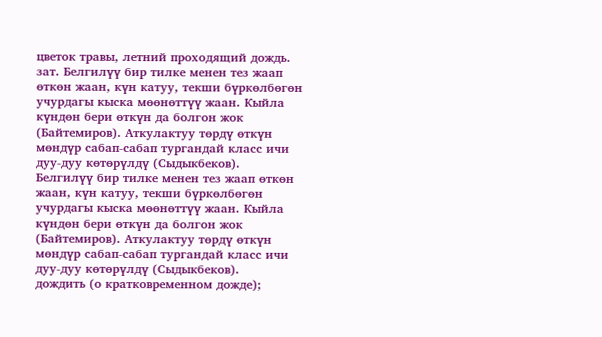цветок травы, летний проходящий дождь.
зат. Белгилүү бир тилке менен тез жаап өткөн жаан, күн катуу, текши бүркөлбөгөн учурдагы кыска мөөнөттүү жаан. Кыйла күндөн бери өткүн да болгон жок (Байтемиров). Аткулактуу төрдү өткүн мөндүр сабап-сабап тургандай класс ичи дуу-дуу көтөрүлдү (Сыдыкбеков).
Белгилүү бир тилке менен тез жаап өткөн жаан, күн катуу, текши бүркөлбөгөн учурдагы кыска мөөнөттүү жаан. Кыйла күндөн бери өткүн да болгон жок (Байтемиров). Аткулактуу төрдү өткүн мөндүр сабап-сабап тургандай класс ичи дуу-дуу көтөрүлдү (Сыдыкбеков).
дождить (о кратковременном дожде);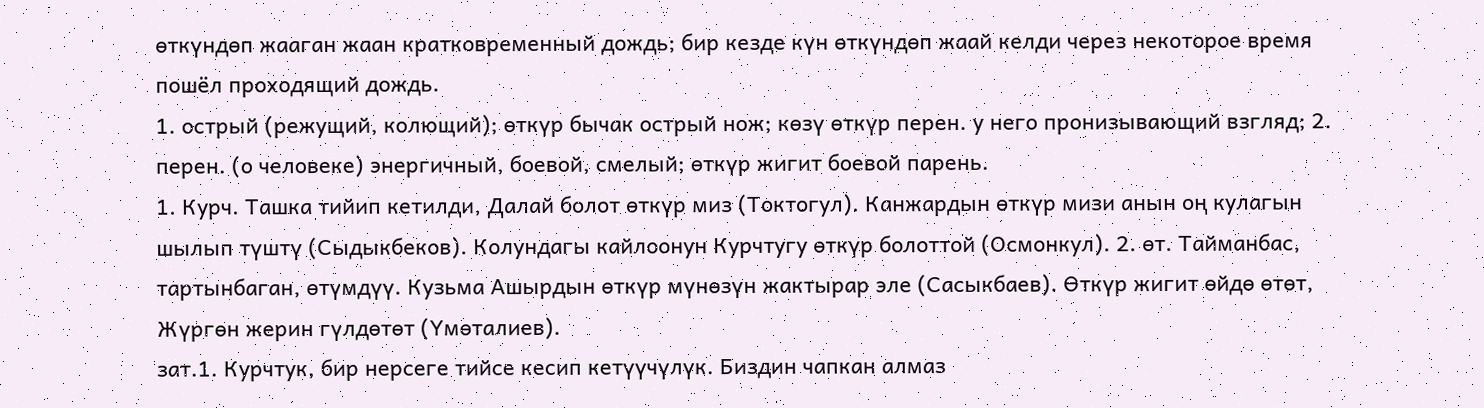өткүндөп жааган жаан кратковременный дождь; бир кезде күн өткүндөп жаай келди через некоторое время пошёл проходящий дождь.
1. острый (режущий, колющий); өткүр бычак острый нож; көзү өткүр перен. у него пронизывающий взгляд; 2. перен. (о человеке) энергичный, боевой, смелый; өткүр жигит боевой парень.
1. Курч. Ташка тийип кетилди, Далай болот өткүр миз (Токтогул). Канжардын өткүр мизи анын оң кулагын шылып түштү (Сыдыкбеков). Колундагы кайлоонун Курчтугу өткүр болоттой (Осмонкул). 2. өт. Тайманбас, тартынбаган, өтүмдүү. Кузьма Ашырдын өткүр мүнөзүн жактырар эле (Сасыкбаев). Өткүр жигит өйдө өтөт, Жүргөн жерин гүлдөтөт (Үмөталиев).
зат.1. Курчтук, бир нерсеге тийсе кесип кетүүчүлүк. Биздин чапкан алмаз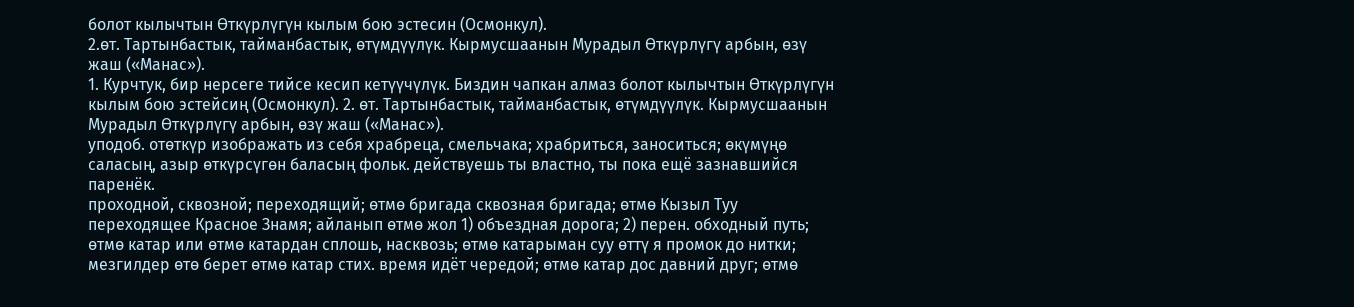болот кылычтын Өткүрлүгүн кылым бою эстесин (Осмонкул).
2.өт. Тартынбастык, тайманбастык, өтүмдүүлүк. Кырмусшаанын Мурадыл Өткүрлүгү арбын, өзү жаш («Манас»).
1. Курчтук, бир нерсеге тийсе кесип кетүүчүлүк. Биздин чапкан алмаз болот кылычтын Өткүрлүгүн кылым бою эстейсиң (Осмонкул). 2. өт. Тартынбастык, тайманбастык, өтүмдүүлүк. Кырмусшаанын Мурадыл Өткүрлүгү арбын, өзү жаш («Манас»).
уподоб. отөткүр изображать из себя храбреца, смельчака; храбриться, заноситься; өкүмүңө саласың, азыр өткүрсүгөн баласың фольк. действуешь ты властно, ты пока ещё зазнавшийся паренёк.
проходной, сквозной; переходящий; өтмө бригада сквозная бригада; өтмө Кызыл Туу переходящее Красное Знамя; айланып өтмө жол 1) объездная дорога; 2) перен. обходный путь; өтмө катар или өтмө катардан сплошь, насквозь; өтмө катарыман суу өттү я промок до нитки; мезгилдер өтө берет өтмө катар стих. время идёт чередой; өтмө катар дос давний друг; өтмө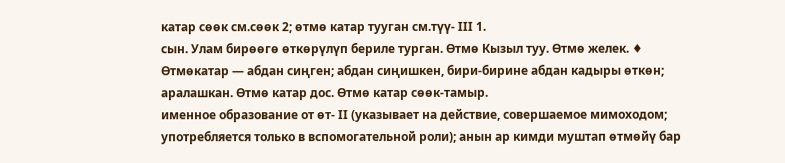катар сөөк см.сөөк 2; өтмө катар тууган см.түү- III 1.
сын. Улам бирөөгө өткөрүлүп бериле турган. Өтмө Кызыл туу. Өтмө желек. ♦ Өтмөкатар — абдан сиңген; абдан сиңишкен, бири-бирине абдан кадыры өткөн; аралашкан. Өтмө катар дос. Өтмө катар сөөк-тамыр.
именное образование от өт- II (указывает на действие, совершаемое мимоходом; употребляется только в вспомогательной роли); анын ар кимди муштап өтмөйү бар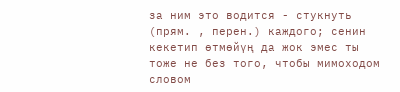за ним это водится - стукнуть (прям. , перен.) каждого; сенин кекетип өтмөйүң да жок эмес ты тоже не без того, чтобы мимоходом словом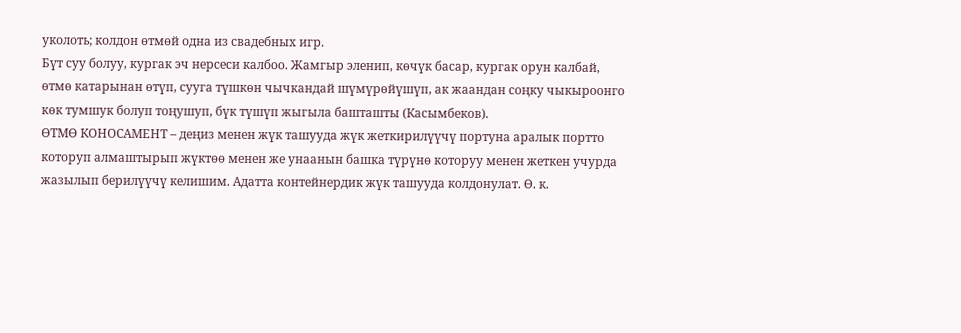уколоть; колдон өтмөй одна из свадебных игр.
Бүт суу болуу, кургак эч нерсеси калбоо. Жамгыр эленип, көчүк басар, кургак орун калбай, өтмө катарынан өтүп, сууга түшкөн чычкандай шүмүрөйүшүп, ак жаандан соңку чыкыроонго көк тумшук болуп тоңушуп, бүк түшүп жыгыла башташты (Касымбеков).
ӨТМӨ КОНОСАМЕНТ – деңиз менен жүк ташууда жүк жеткирилүүчү портуна аралык портто которуп алмаштырып жүктөө менен же унаанын башка түрүнө которуу менен жеткен учурда жазылып берилүүчү келишим. Адатта контейнердик жүк ташууда колдонулат. Ө. к.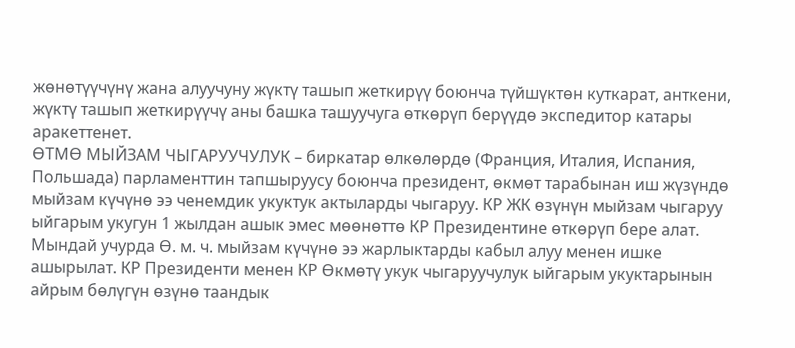жөнөтүүчүнү жана алуучуну жүктү ташып жеткирүү боюнча түйшүктөн куткарат, анткени, жүктү ташып жеткирүүчү аны башка ташуучуга өткөрүп берүүдө экспедитор катары аракеттенет.
ӨТМӨ МЫЙЗАМ ЧЫГАРУУЧУЛУК – биркатар өлкөлөрдө (Франция, Италия, Испания, Польшада) парламенттин тапшыруусу боюнча президент, өкмөт тарабынан иш жүзүндө мыйзам күчүнө ээ ченемдик укуктук актыларды чыгаруу. КР ЖК өзүнүн мыйзам чыгаруу ыйгарым укугун 1 жылдан ашык эмес мөөнөттө КР Президентине өткөрүп бере алат. Мындай учурда Ө. м. ч. мыйзам күчүнө ээ жарлыктарды кабыл алуу менен ишке ашырылат. КР Президенти менен КР Өкмөтү укук чыгаруучулук ыйгарым укуктарынын айрым бөлүгүн өзүнө таандык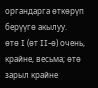органдарга өткөрүп берүүгө акылуу.
өтө I (өт II-ө) очень, крайне, весьма; өтө зарыл крайне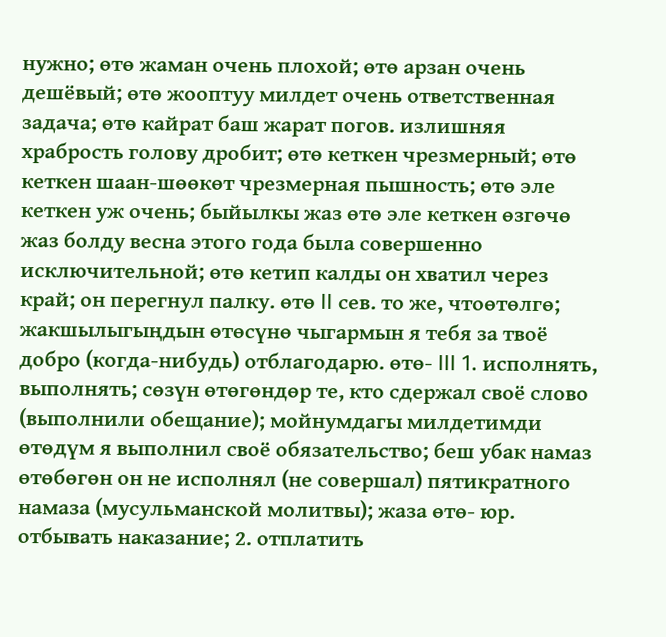нужно; өтө жаман очень плохой; өтө арзан очень дешёвый; өтө жооптуу милдет очень ответственная задача; өтө кайрат баш жарат погов. излишняя храбрость голову дробит; өтө кеткен чрезмерный; өтө кеткен шаан-шөөкөт чрезмерная пышность; өтө эле кеткен уж очень; быйылкы жаз өтө эле кеткен өзгөчө жаз болду весна этого года была совершенно исключительной; өтө кетип калды он хватил через край; он перегнул палку. өтө II сев. то же, чтоөтөлгө; жакшылыгыңдын өтөсүнө чыгармын я тебя за твоё добро (когда-нибудь) отблагодарю. өтө- III 1. исполнять, выполнять; сөзүн өтөгөндөр те, кто сдержал своё слово (выполнили обещание); мойнумдагы милдетимди өтөдүм я выполнил своё обязательство; беш убак намаз өтөбөгөн он не исполнял (не совершал) пятикратного намаза (мусульманской молитвы); жаза өтө- юр. отбывать наказание; 2. отплатить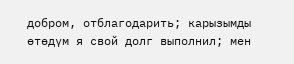добром, отблагодарить; карызымды өтөдүм я свой долг выполнил; мен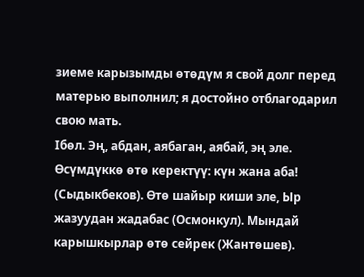зиеме карызымды өтөдүм я свой долг перед матерью выполнил; я достойно отблагодарил свою мать.
Iбөл. Эң, абдан, аябаган, аябай, эң эле. Өсүмдүккө өтө керектүү: күн жана аба! (Сыдыкбеков). Өтө шайыр киши эле, Ыр жазуудан жадабас (Осмонкул). Мындай карышкырлар өтө сейрек (Жантөшев).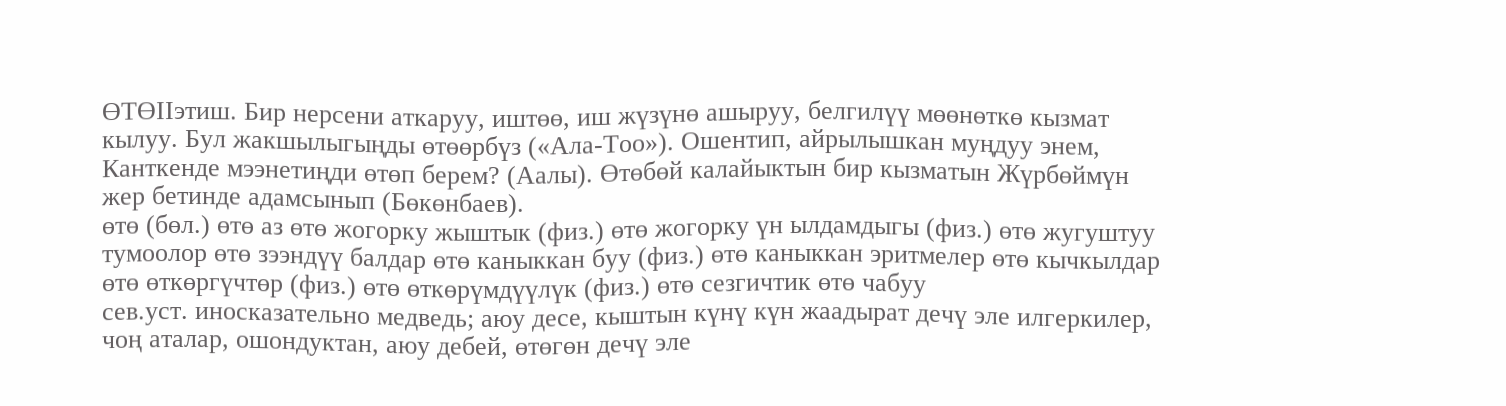ӨТӨIIэтиш. Бир нерсени аткаруу, иштөө, иш жүзүнө ашыруу, белгилүү мөөнөткө кызмат кылуу. Бул жакшылыгыңды өтөөрбүз («Ала-Тоо»). Ошентип, айрылышкан муңдуу энем, Канткенде мээнетиңди өтөп берем? (Аалы). Өтөбөй калайыктын бир кызматын Жүрбөймүн жер бетинде адамсынып (Бөкөнбаев).
өтө (бөл.) өтө аз өтө жогорку жыштык (физ.) өтө жогорку үн ылдамдыгы (физ.) өтө жугуштуу тумоолор өтө зээндүү балдар өтө каныккан буу (физ.) өтө каныккан эритмелер өтө кычкылдар өтө өткөргүчтөр (физ.) өтө өткөрүмдүүлүк (физ.) өтө сезгичтик өтө чабуу
сев.уст. иносказательно медведь; аюу десе, кыштын күнү күн жаадырат дечү эле илгеркилер, чоң аталар, ошондуктан, аюу дебей, өтөгөн дечү эле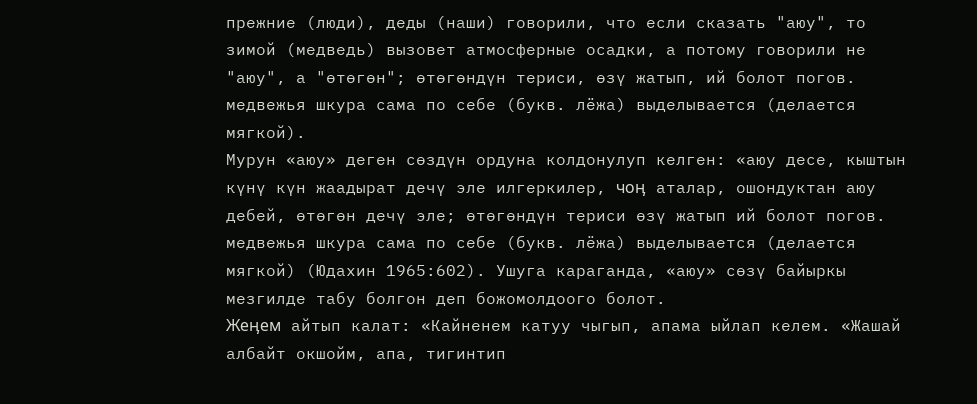прежние (люди), деды (наши) говорили, что если сказать "аюу", то зимой (медведь) вызовет атмосферные осадки, а потому говорили не "аюу", а "өтөгөн"; өтөгөндүн териси, өзү жатып, ий болот погов. медвежья шкура сама по себе (букв. лёжа) выделывается (делается мягкой).
Мурун «аюу» деген сөздүн ордуна колдонулуп келген: «аюу десе, кыштын күнү күн жаадырат дечү эле илгеркилер, чоӊ аталар, ошондуктан аюу дебей, өтөгөн дечү эле; өтөгөндүн териси өзү жатып ий болот погов. медвежья шкура сама по себе (букв. лёжа) выделывается (делается мягкой) (Юдахин 1965:602). Ушуга караганда, «аюу» сөзү байыркы мезгилде табу болгон деп божомолдоого болот.
Жеӊем айтып калат: «Кайненем катуу чыгып, апама ыйлап келем. «Жашай албайт окшойм, апа, тигинтип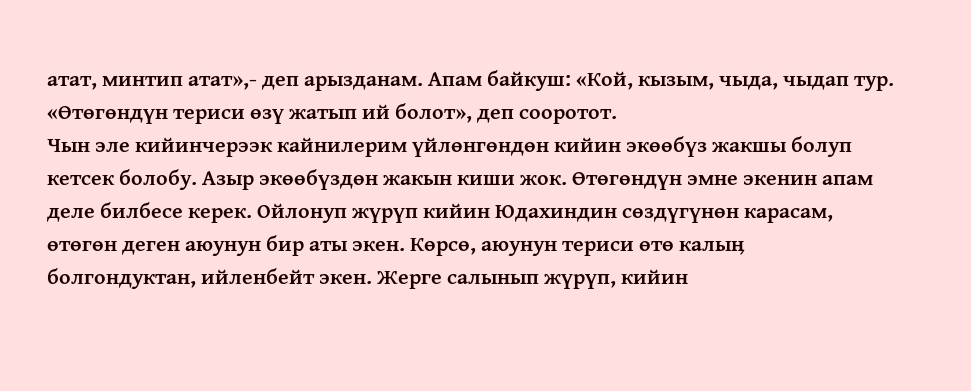атат, минтип атат»,- деп арызданам. Апам байкуш: «Кой, кызым, чыда, чыдап тур. «Өтөгөндүн териси өзү жатып ий болот», деп сооротот.
Чын эле кийинчерээк кайнилерим үйлөнгөндөн кийин экөөбүз жакшы болуп кетсек болобу. Азыр экөөбүздөн жакын киши жок. Өтөгөндүн эмне экенин апам деле билбесе керек. Ойлонуп жүрүп кийин Юдахиндин сөздүгүнөн карасам, өтөгөн деген аюунун бир аты экен. Көрсө, аюунун териси өтө калыӊ болгондуктан, ийленбейт экен. Жерге салынып жүрүп, кийин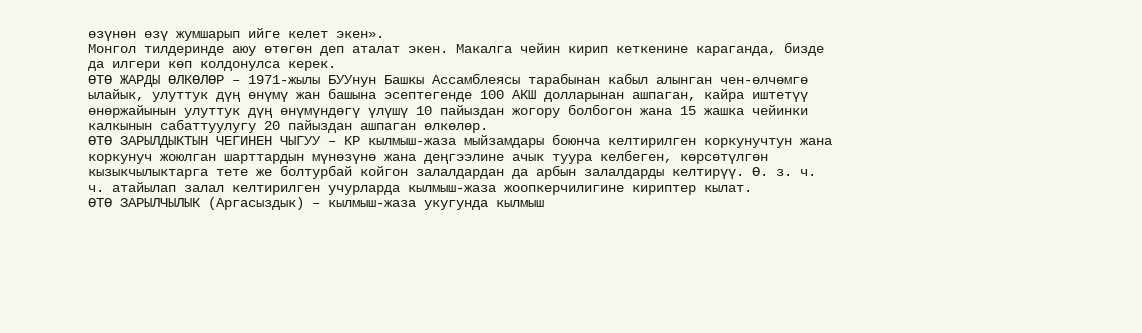өзүнөн өзү жумшарып ийге келет экен».
Монгол тилдеринде аюу өтөгөн деп аталат экен. Макалга чейин кирип кеткенине караганда, бизде да илгери көп колдонулса керек.
ӨТӨ ЖАРДЫ ӨЛКӨЛӨР – 1971-жылы БУУнун Башкы Ассамблеясы тарабынан кабыл алынган чен-өлчөмгө ылайык, улуттук дүң өнүмү жан башына эсептегенде 100 АКШ долларынан ашпаган, кайра иштетүү өнөржайынын улуттук дүң өнүмүндөгү үлүшү 10 пайыздан жогору болбогон жана 15 жашка чейинки калкынын сабаттуулугу 20 пайыздан ашпаган өлкөлөр.
ӨТӨ ЗАРЫЛДЫКТЫН ЧЕГИНЕН ЧЫГУУ – КР кылмыш-жаза мыйзамдары боюнча келтирилген коркунучтун жана коркунуч жоюлган шарттардын мүнөзүнө жана деңгээлине ачык туура келбеген, көрсөтүлгөн кызыкчылыктарга тете же болтурбай койгон залалдардан да арбын залалдарды келтирүү. Ө. з. ч. ч. атайылап залал келтирилген учурларда кылмыш-жаза жоопкерчилигине кириптер кылат.
ӨТӨ ЗАРЫЛЧЫЛЫК (Аргасыздык) – кылмыш-жаза укугунда кылмыш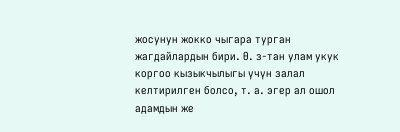жосунун жокко чыгара турган жагдайлардын бири. Ө. з-тан улам укук коргоо кызыкчылыгы үчүн залал келтирилген болсо, т. а. эгер ал ошол адамдын же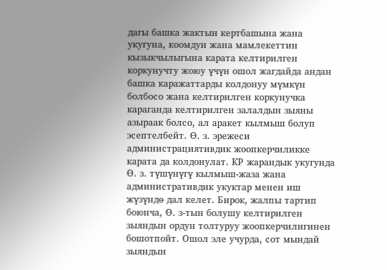дагы башка жактын кертбашына жана укугуна, коомдун жана мамлекеттин кызыкчылыгына карата келтирилген коркунучту жоюу үчүн ошол жагдайда андан башка каражаттарды колдонуу мүмкүн болбосо жана келтирилген коркунучка караганда келтирилген залалдын зыяны азыраак болсо, ал аракет кылмыш болуп эсептелбейт. Ө. з. эрежеси администрациятивдик жоопкерчиликке карата да колдонулат. КР жарандык укугунда Ө. з. түшүнүгү кылмыш-жаза жана административдик укуктар менен иш жүзүндө дал келет. Бирок, жалпы тартип боюнча, Ө. з-тын болушу келтирилген зыяндын ордун толтуруу жоопкерчилигинен бошотпойт. Ошол эле учурда, сот мындай зыяндын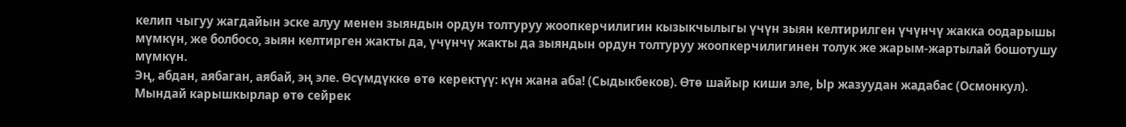келип чыгуу жагдайын эске алуу менен зыяндын ордун толтуруу жоопкерчилигин кызыкчылыгы үчүн зыян келтирилген үчүнчү жакка оодарышы мүмкүн, же болбосо, зыян келтирген жакты да, үчүнчү жакты да зыяндын ордун толтуруу жоопкерчилигинен толук же жарым-жартылай бошотушу мүмкүн.
Эң, абдан, аябаган, аябай, эң эле. Өсүмдүккө өтө керектүү: күн жана аба! (Сыдыкбеков). Өтө шайыр киши эле, Ыр жазуудан жадабас (Осмонкул). Мындай карышкырлар өтө сейрек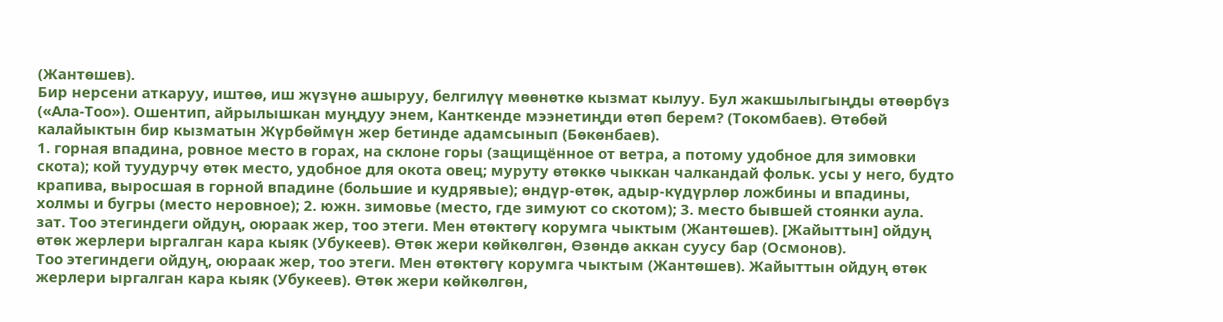(Жантөшев).
Бир нерсени аткаруу, иштөө, иш жүзүнө ашыруу, белгилүү мөөнөткө кызмат кылуу. Бул жакшылыгыңды өтөөрбүз («Ала-Тоо»). Ошентип, айрылышкан муңдуу энем, Канткенде мээнетиңди өтөп берем? (Токомбаев). Өтөбөй калайыктын бир кызматын Жүрбөймүн жер бетинде адамсынып (Бөкөнбаев).
1. горная впадина, ровное место в горах, на склоне горы (защищённое от ветра, а потому удобное для зимовки скота); кой туудурчу өтөк место, удобное для окота овец; муруту өтөккө чыккан чалкандай фольк. усы у него, будто крапива, выросшая в горной впадине (большие и кудрявые); өндүр-өтөк, адыр-күдүрлөр ложбины и впадины, холмы и бугры (место неровное); 2. южн. зимовье (место, где зимуют со скотом); 3. место бывшей стоянки аула.
зат. Тоо этегиндеги ойдуң, оюраак жер, тоо этеги. Мен өтөктөгү корумга чыктым (Жантөшев). [Жайыттын] ойдуң өтөк жерлери ыргалган кара кыяк (Убукеев). Өтөк жери көйкөлгөн, Өзөндө аккан суусу бар (Осмонов).
Тоо этегиндеги ойдуң, оюраак жер, тоо этеги. Мен өтөктөгү корумга чыктым (Жантөшев). Жайыттын ойдуң өтөк жерлери ыргалган кара кыяк (Убукеев). Өтөк жери көйкөлгөн,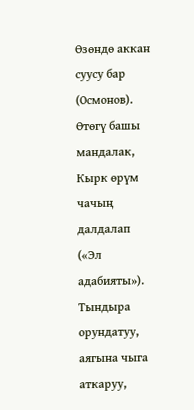Өзөндө аккан суусу бар (Осмонов). Өтөгү башы мандалак, Кырк өрүм чачың далдалап («Эл адабияты»).
Тындыра орундатуу, аягына чыга аткаруу,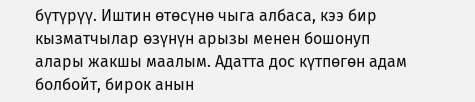бүтүрүү. Иштин өтөсүнө чыга албаса, кээ бир кызматчылар өзүнүн арызы менен бошонуп алары жакшы маалым. Адатта дос күтпөгөн адам болбойт, бирок анын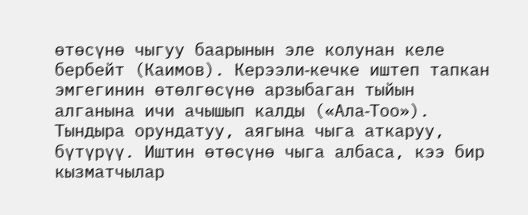өтөсүнө чыгуу баарынын эле колунан келе бербейт (Каимов). Керээли‑кечке иштеп тапкан эмгегинин өтөлгөсүнө арзыбаган тыйын алганына ичи ачышып калды («Ала‑Тоо»).
Тындыра орундатуу, аягына чыга аткаруу, бүтүрүү. Иштин өтөсүнө чыга албаса, кээ бир кызматчылар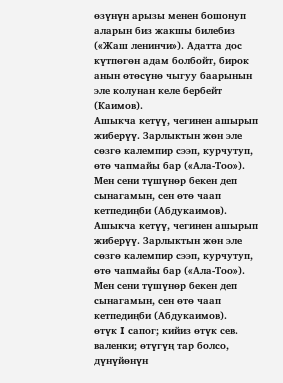өзүнүн арызы менен бошонуп аларын биз жакшы билебиз («Жаш ленинчи»). Адатта дос күтпөгөн адам болбойт, бирок анын өтөсүнө чыгуу баарынын эле колунан келе бербейт (Каимов).
Ашыкча кетүү, чегинен ашырып жиберүү. Зарлыктын жөн эле сөзгө калемпир сээп, курчутуп, өтө чапмайы бар («Ала-Тоо»). Мен сени түшүнөр бекен деп сынагамын, сен өтө чаап кетпедиңби (Абдукаимов).
Ашыкча кетүү, чегинен ашырып жиберүү. Зарлыктын жөн эле сөзгө калемпир сээп, курчутуп, өтө чапмайы бар («Ала-Тоо»). Мен сени түшүнөр бекен деп сынагамын, сен өтө чаап кетпедиңби (Абдукаимов).
өтүк I сапог; кийиз өтүк сев. валенки; өтүгүң тар болсо, дүнүйөнүн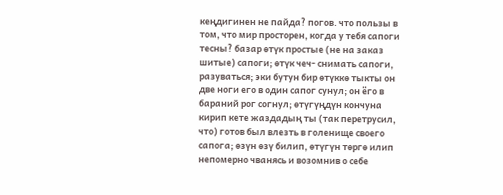кеңдигинен не пайда? погов. что пользы в том, что мир просторен, когда у тебя сапоги тесны? базар өтүк простые (не на заказ шитые) сапоги; өтүк чеч- снимать сапоги, разуваться; эки бутун бир өтүккө тыкты он две ноги его в один сапог сунул; он ёго в бараний рог согнул; өтүгүңдүн кончуна кирип кете жаздадың ты (так перетрусил, что) готов был влезть в голенище своего сапога; өзүн өзү билип, өтүгүн төргө илип непомерно чванясь и возомнив о себе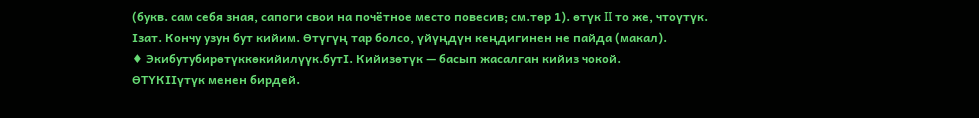(букв. сам себя зная, сапоги свои на почётное место повесив; см.төр 1). өтүк II то же, чтоүтүк.
Iзат. Кончу узун бут кийим. Өтүгүң тар болсо, үйүңдүн кеңдигинен не пайда (макал).
♦ Экибутубирөтүккөкийилүүк.бутI. Кийизөтүк — басып жасалган кийиз чокой.
ӨТҮКIIүтүк менен бирдей.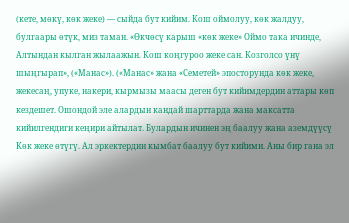(кете, мөкү, көк жеке) — сыйда бут кийим. Кош оймолуу, көк жалдуу, булгаары өтүк, миз таман. «Өкчөсү карыш «көк жеке» Оймо така ичинде, Алтындан кылган жылаажын. Кош коңгуроо жеке сан. Козголсо үнү шыңгырап», («Манас»). («Манас» жана «Семетей» эпосторунда көк жеке, жекесаң, упуке, накери, кырмызы маасы деген бут кийимдердин аттары көп кездешет. Ошондой эле алардын кандай шарттарда жана максатта кийилгендиги кеңири айтылат. Булардын ичинен эң баалуу жана аземдүүсү Көк жеке өтүгү. Ал эркектердин кымбат баалуу бут кийими. Аны бир гана эл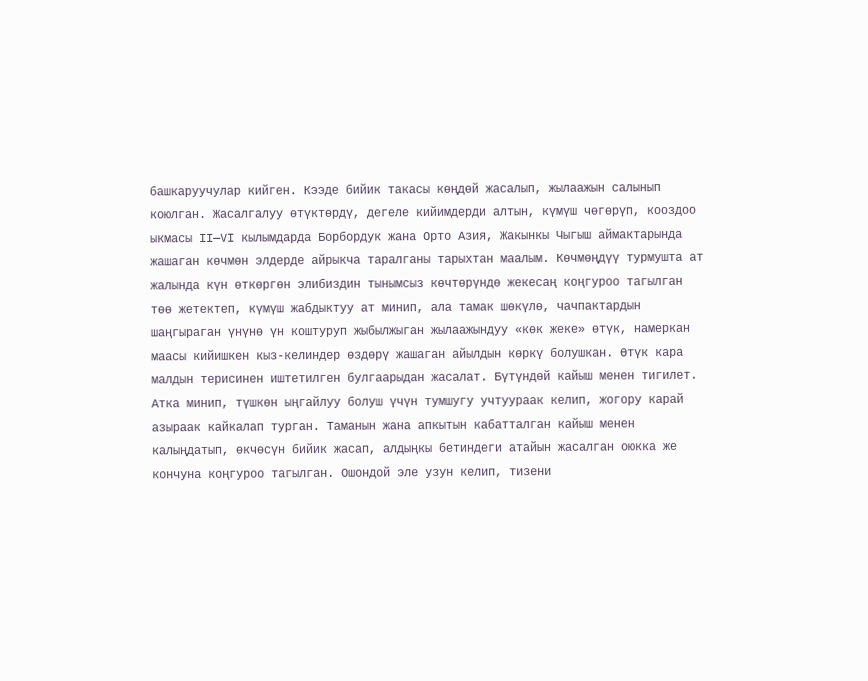башкаруучулар кийген. Кээде бийик такасы көңдөй жасалып, жылаажын салынып коюлган. Жасалгалуу өтүктөрдү, дегеле кийимдерди алтын, күмүш чөгөрүп, кооздоо ыкмасы II—VI кылымдарда Борбордук жана Орто Азия, Жакынкы Чыгыш аймактарында жашаган көчмөн элдерде айрыкча таралганы тарыхтан маалым. Көчмөңдүү турмушта ат жалында күн өткөргөн элибиздин тынымсыз көчтөрүндө жекесаң коңгуроо тагылган төө жетектеп, күмүш жабдыктуу ат минип, ала тамак шөкүлө, чачпактардын шаңгыраган үнүнө үн коштуруп жыбылжыган жылаажындуу «көк жеке» өтүк, намеркан маасы кийишкен кыз-келиндер өздөрү жашаган айылдын көркү болушкан. Өтүк кара малдын терисинен иштетилген булгаарыдан жасалат. Бүтүндөй кайыш менен тигилет. Атка минип, түшкөн ыңгайлуу болуш үчүн тумшугу учтуураак келип, жогору карай азыраак кайкалап турган. Таманын жана апкытын кабатталган кайыш менен калыңдатып, өкчөсүн бийик жасап, алдыңкы бетиндеги атайын жасалган оюкка же кончуна коңгуроо тагылган. Ошондой эле узун келип, тизени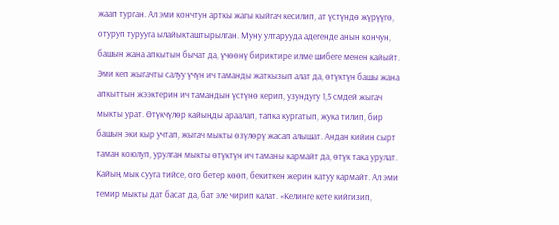жаап турган. Ал эми кончтун арткы жагы кыйгач кесилип, ат үстүндө жүрүүгө, отуруп турууга ылайыкташтырылган. Муну ултарууда адегенде анын кончун, башын жана апкытын бычат да, үчөөнү бириктире илме шибеге менен кайыйт. Эми кеп жыгачты салуу үчүн ич таманды жаткызып алат да, өтүктүн башы жана апкыттын жээктерин ич тамандын үстүнө керип, узундугу 1,5 смдей жыгач мыкты урат. Өтүкчүлөр кайыңды араалап, тапка кургатып, жука тилип, бир башын эки кыр учтап, жыгач мыкты өзүлөрү жасап алышат. Андан кийин сырт таман коюлуп, урулган мыкты өтүктүн ич таманы кармайт да, өтүк така урулат. Кайың мык сууга тийсе, ого бетер көөп, бекиткен жерин катуу кармайт. Ал эми темир мыкты дат басат да, бат эле чирип калат. «Келинге кете кийгизип,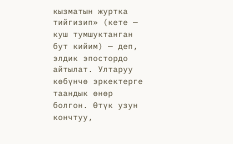кызматын журтка тийгизип» (кете — куш тумшуктанган бут кийим) — деп, элдик эпостордо айтылат. Ултаруу көбүнчө эркектерге таандык өнөр болгон. Өтүк узун кончтуу,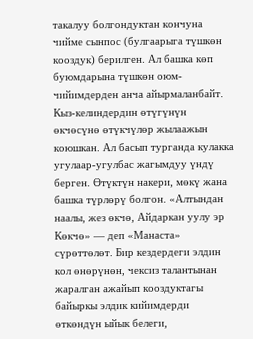такалуу болгондуктан кончуна чийме сынпос (булгаарыга түшкөн кооздук) берилген. Ал башка көп буюмдарына түшкөн оюм-чийимдерден анча айырмаланбайт. Кыз-келиндердин өтүгүнүн өкчөсүнө өтүкчүлөр жылаажын коюшкан. Ал басып турганда кулакка угулаар-угулбас жагымдуу үндү берген. Өтүктүн накери, мөкү жана башка түрлөрү болгон. «Алтындан наалы, жез өкчө, Айдаркан уулу эр Көкчө» — деп «Манаста» сүрөттөлөт. Бир кездердеги элдин кол өнөрүнөн, чексиз талантынан жаралган ажайып кооздуктагы байыркы элдик кийимдерди өткөндүн ыйык белеги,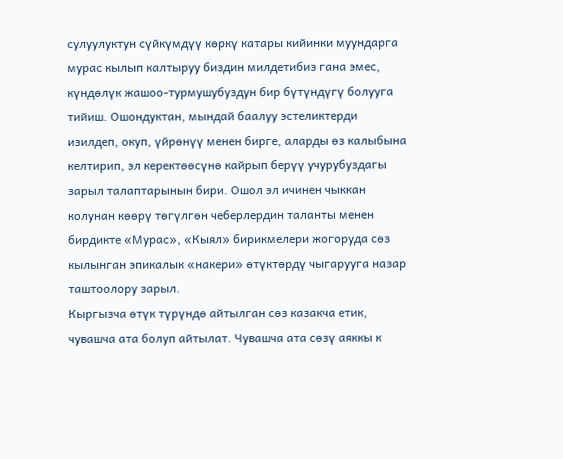сулуулуктун сүйкүмдүү көркү катары кийинки муундарга мурас кылып калтыруу биздин милдетибиз гана эмес, күндөлүк жашоо-турмушубуздун бир бүтүндүгү болууга тийиш. Ошондуктан, мындай баалуу эстеликтерди изилдеп, окуп, үйрөнүү менен бирге, аларды өз калыбына келтирип, эл керектөөсүнө кайрып берүү учурубуздагы зарыл талаптарынын бири. Ошол эл ичинен чыккан колунан көөрү төгүлгөн чеберлердин таланты менен бирдикте «Мурас», «Кыял» бирикмелери жогоруда сөз кылынган эпикалык «накери» өтүктөрдү чыгарууга назар таштоолору зарыл.
Кыргызча өтүк түрүндө айтылган сөз казакча етик, чувашча ата болуп айтылат. Чувашча ата сөзү аяккы к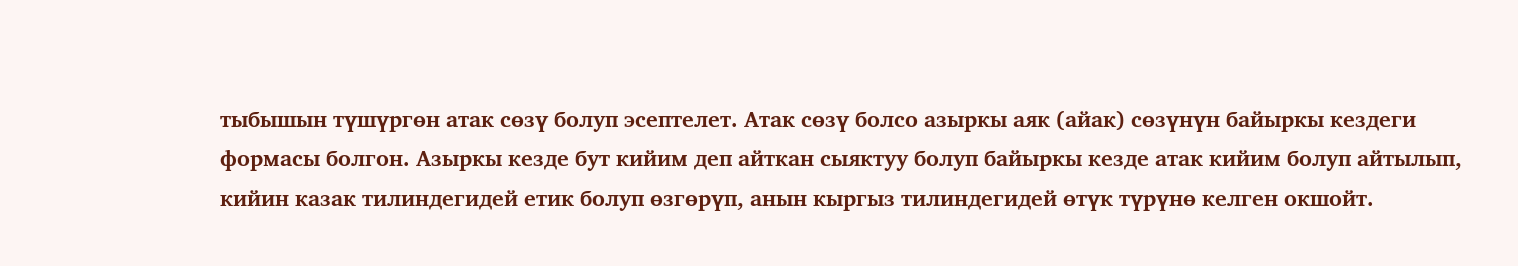тыбышын түшүргөн атак сөзү болуп эсептелет. Атак сөзү болсо азыркы аяк (айак) сөзүнүн байыркы кездеги формасы болгон. Азыркы кезде бут кийим деп айткан сыяктуу болуп байыркы кезде атак кийим болуп айтылып, кийин казак тилиндегидей етик болуп өзгөрүп, анын кыргыз тилиндегидей өтүк түрүнө келген окшойт.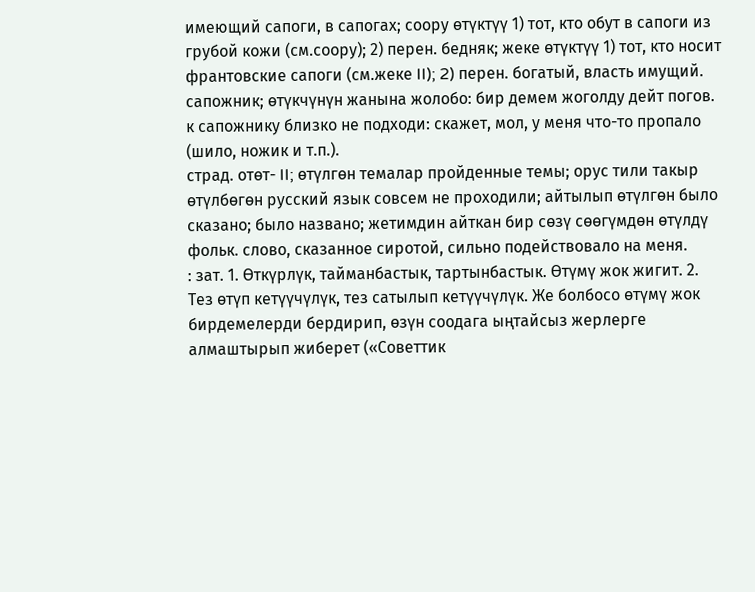имеющий сапоги, в сапогах; соору өтүктүү 1) тот, кто обут в сапоги из грубой кожи (см.соору); 2) перен. бедняк; жеке өтүктүү 1) тот, кто носит франтовские сапоги (см.жеке II); 2) перен. богатый, власть имущий.
сапожник; өтүкчүнүн жанына жолобо: бир демем жоголду дейт погов. к сапожнику близко не подходи: скажет, мол, у меня что-то пропало (шило, ножик и т.п.).
страд. отөт- II; өтүлгөн темалар пройденные темы; орус тили такыр өтүлбөгөн русский язык совсем не проходили; айтылып өтүлгөн было сказано; было названо; жетимдин айткан бир сөзү сөөгүмдөн өтүлдү фольк. слово, сказанное сиротой, сильно подействовало на меня.
: зат. 1. Өткүрлүк, тайманбастык, тартынбастык. Өтүмү жок жигит. 2. Тез өтүп кетүүчүлүк, тез сатылып кетүүчүлүк. Же болбосо өтүмү жок бирдемелерди бердирип, өзүн соодага ыңтайсыз жерлерге алмаштырып жиберет («Советтик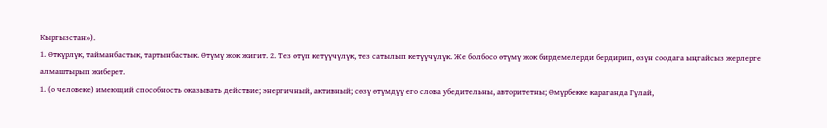Кыргызстан»).
1. Өткүрлүк, тайманбастык, тартынбастык. Өтүмү жок жигит. 2. Тез өтүп кетүүчүлүк, тез сатылып кетүүчүлүк. Же болбосо өтүмү жок бирдемелерди бердирип, өзүн соодага ыңгайсыз жерлерге алмаштырып жиберет.
1. (о человеке) имеющий способность оказывать действие; энергичный, активный; сөзү өтүмдүү его слова убедительны, авторитетны; Өмүрбекке караганда Гүлай,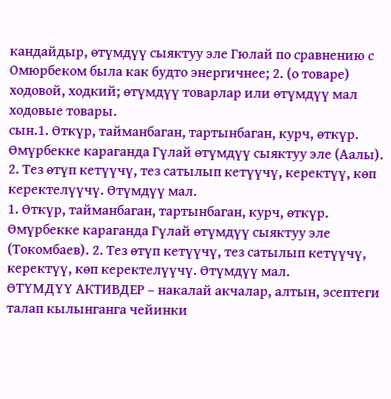кандайдыр, өтүмдүү сыяктуу эле Гюлай по сравнению с Омюрбеком была как будто энергичнее; 2. (о товаре) ходовой, ходкий; өтүмдүү товарлар или өтүмдүү мал ходовые товары.
сын.1. Өткүр, тайманбаган, тартынбаган, курч, өткүр. Өмүрбекке караганда Гүлай өтүмдүү сыяктуу эле (Аалы).
2. Тез өтүп кетүүчү, тез сатылып кетүүчү, керектүү, көп керектелүүчү. Өтүмдүү мал.
1. Өткүр, тайманбаган, тартынбаган, курч, өткүр. Өмүрбекке караганда Гүлай өтүмдүү сыяктуу эле (Токомбаев). 2. Тез өтүп кетүүчү, тез сатылып кетүүчү, керектүү, көп керектелүүчү. Өтүмдүү мал.
ӨТҮМДҮҮ АКТИВДЕР – накалай акчалар, алтын, эсептеги талап кылынганга чейинки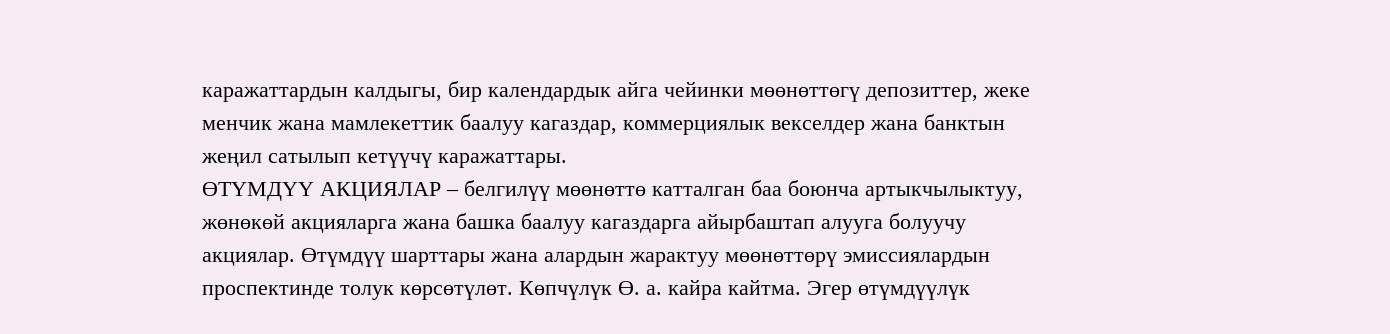каражаттардын калдыгы, бир календардык айга чейинки мөөнөттөгү депозиттер, жеке менчик жана мамлекеттик баалуу кагаздар, коммерциялык векселдер жана банктын жеңил сатылып кетүүчү каражаттары.
ӨТҮМДҮҮ АКЦИЯЛАР – белгилүү мөөнөттө катталган баа боюнча артыкчылыктуу, жөнөкөй акцияларга жана башка баалуу кагаздарга айырбаштап алууга болуучу акциялар. Өтүмдүү шарттары жана алардын жарактуу мөөнөттөрү эмиссиялардын проспектинде толук көрсөтүлөт. Көпчүлүк Ө. а. кайра кайтма. Эгер өтүмдүүлүк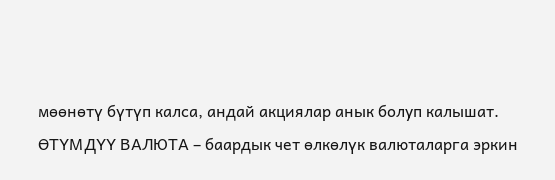мөөнөтү бүтүп калса, андай акциялар анык болуп калышат.
ӨТҮМДҮҮ ВАЛЮТА – баардык чет өлкөлүк валюталарга эркин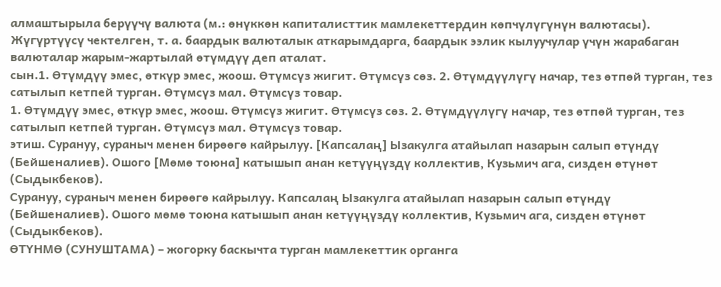алмаштырыла берүүчү валюта (м.: өнүккөн капиталисттик мамлекеттердин көпчүлүгүнүн валютасы). Жүгүртүүсү чектелген, т. а. баардык валюталык аткарымдарга, баардык ээлик кылуучулар үчүн жарабаган валюталар жарым-жартылай өтүмдүү деп аталат.
сын.1. Өтүмдүү эмес, өткүр эмес, жоош. Өтүмсүз жигит. Өтүмсүз сөз. 2. Өтүмдүүлүгү начар, тез өтпөй турган, тез сатылып кетпей турган. Өтүмсүз мал. Өтүмсүз товар.
1. Өтүмдүү эмес, өткүр эмес, жоош. Өтүмсүз жигит. Өтүмсүз сөз. 2. Өтүмдүүлүгү начар, тез өтпөй турган, тез сатылып кетпей турган. Өтүмсүз мал. Өтүмсүз товар.
этиш. Сурануу, сураныч менен бирөөгө кайрылуу. [Капсалаң] Ызакулга атайылап назарын салып өтүндү (Бейшеналиев). Ошого [Мөмө тоюна] катышып анан кетүүңүздү коллектив, Кузьмич ага, сизден өтүнөт (Сыдыкбеков).
Сурануу, сураныч менен бирөөгө кайрылуу. Капсалаң Ызакулга атайылап назарын салып өтүндү (Бейшеналиев). Ошого мөмө тоюна катышып анан кетүүңүздү коллектив, Кузьмич ага, сизден өтүнөт (Сыдыкбеков).
ӨТҮНМӨ (СУНУШТАМА) – жогорку баскычта турган мамлекеттик органга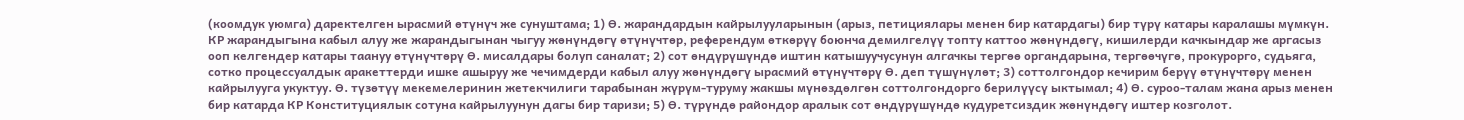(коомдук уюмга) даректелген ырасмий өтүнүч же сунуштама; 1) Ө. жарандардын кайрылууларынын (арыз, петициялары менен бир катардагы) бир түрү катары каралашы мүмкүн. КР жарандыгына кабыл алуу же жарандыгынан чыгуу жөнүндөгү өтүнүчтөр, референдум өткөрүү боюнча демилгелүү топту каттоо жөнүндөгү, кишилерди качкындар же аргасыз ооп келгендер катары таануу өтүнүчтөрү Ө. мисалдары болуп саналат; 2) сот өндүрүшүндө иштин катышуучусунун алгачкы тергөө органдарына, тергөөчүгө, прокурорго, судьяга, сотко процессуалдык аракеттерди ишке ашыруу же чечимдерди кабыл алуу жөнүндөгү ырасмий өтүнүчтөрү Ө. деп түшүнүлөт; 3) соттолгондор кечирим берүү өтүнүчтөрү менен кайрылууга укуктуу. Ө. түзөтүү мекемелеринин жетекчилиги тарабынан жүрүм-туруму жакшы мүнөздөлгөн соттолгондорго берилүүсү ыктымал; 4) Ө. суроо-талам жана арыз менен бир катарда КР Конституциялык сотуна кайрылуунун дагы бир таризи; 5) Ө. түрүндө райондор аралык сот өндүрүшүндө кудуретсиздик жөнүндөгү иштер козголот.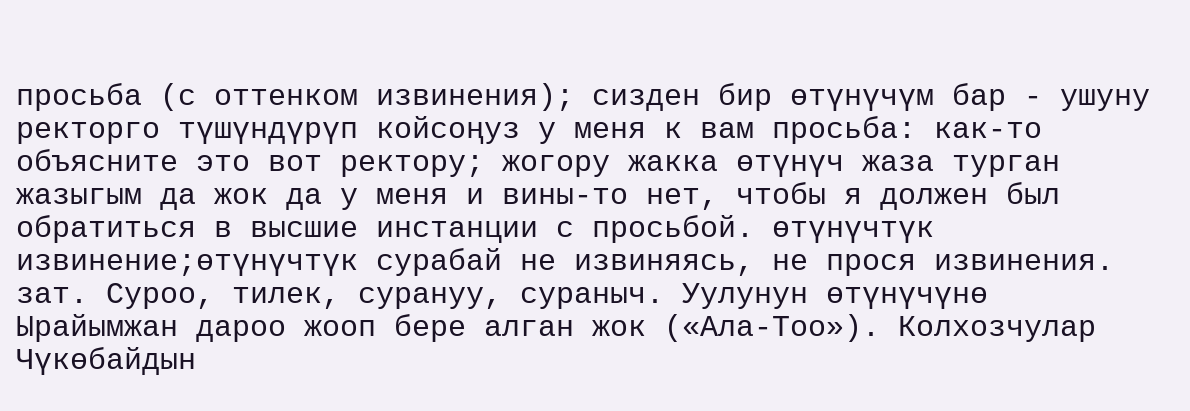просьба (с оттенком извинения); сизден бир өтүнүчүм бар - ушуну ректорго түшүндүрүп койсоңуз у меня к вам просьба: как-то объясните это вот ректору; жогору жакка өтүнүч жаза турган жазыгым да жок да у меня и вины-то нет, чтобы я должен был обратиться в высшие инстанции с просьбой. өтүнүчтүк извинение;өтүнүчтүк сурабай не извиняясь, не прося извинения.
зат. Суроо, тилек, сурануу, сураныч. Уулунун өтүнүчүнө Ырайымжан дароо жооп бере алган жок («Ала-Тоо»). Колхозчулар Чүкөбайдын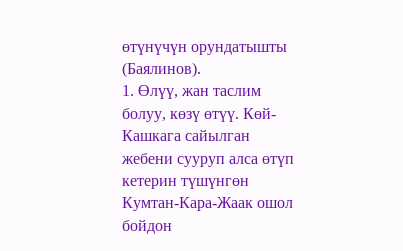өтүнүчүн орундатышты (Баялинов).
1. Өлүү, жан таслим болуу, көзү өтүү. Көй-Кашкага сайылган жебени сууруп алса өтүп кетерин түшүнгөн Кумтан-Кара-Жаак ошол бойдон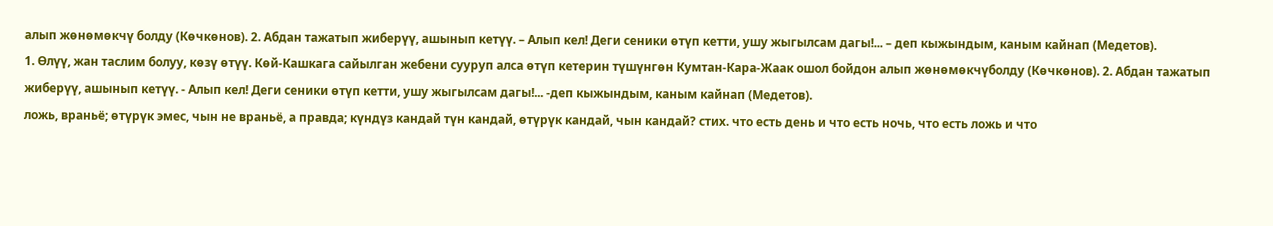алып жөнөмөкчү болду (Көчкөнов). 2. Абдан тажатып жиберүү, ашынып кетүү. – Алып кел! Деги сеники өтүп кетти, ушу жыгылсам дагы!... – деп кыжындым, каным кайнап (Медетов).
1. Өлүү, жан таслим болуу, көзү өтүү. Көй-Кашкага сайылган жебени сууруп алса өтүп кетерин түшүнгөн Кумтан-Кара-Жаак ошол бойдон алып жөнөмөкчүболду (Көчкөнов). 2. Абдан тажатып жиберүү, ашынып кетүү. - Алып кел! Деги сеники өтүп кетти, ушу жыгылсам дагы!... -деп кыжындым, каным кайнап (Медетов).
ложь, враньё; өтүрүк эмес, чын не враньё, а правда; күндүз кандай түн кандай, өтүрүк кандай, чын кандай? стих. что есть день и что есть ночь, что есть ложь и что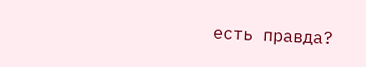есть правда?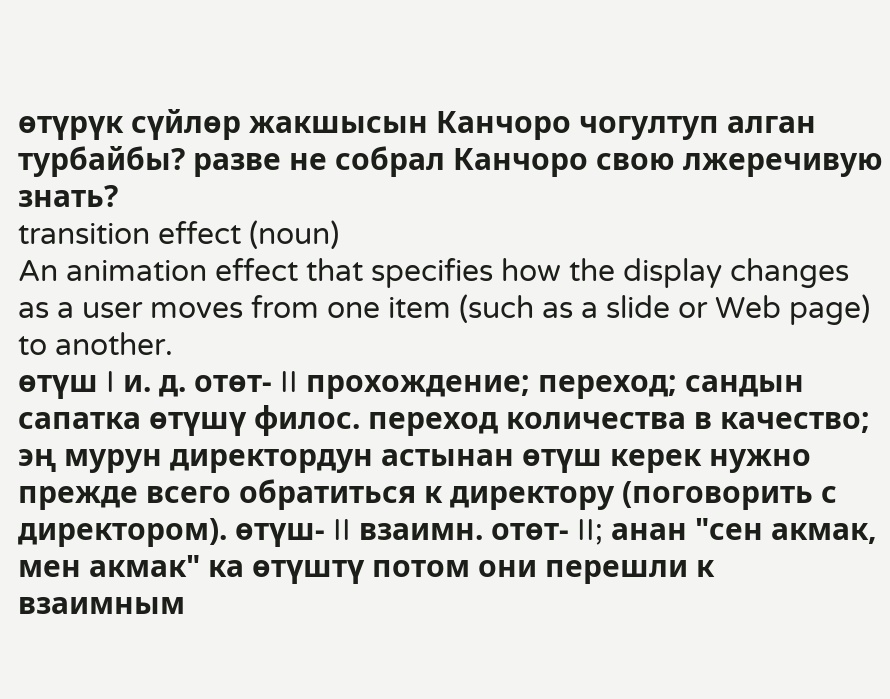өтүрүк сүйлөр жакшысын Канчоро чогултуп алган турбайбы? разве не собрал Канчоро свою лжеречивую знать?
transition effect (noun)
An animation effect that specifies how the display changes as a user moves from one item (such as a slide or Web page) to another.
өтүш I и. д. отөт- II прохождение; переход; сандын сапатка өтүшү филос. переход количества в качество; эң мурун директордун астынан өтүш керек нужно прежде всего обратиться к директору (поговорить с директором). өтүш- II взаимн. отөт- II; анан "сен акмак, мен акмак" ка өтүштү потом они перешли к взаимным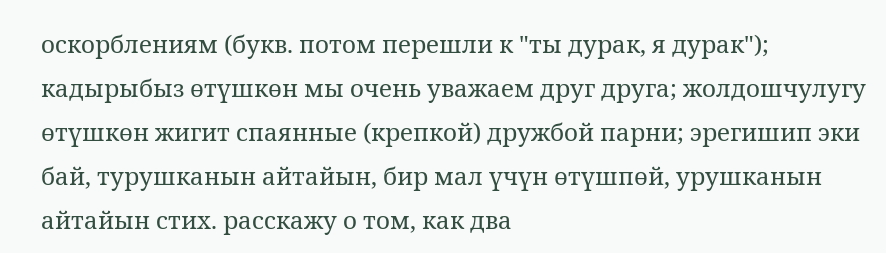оскорблениям (букв. потом перешли к "ты дурак, я дурак"); кадырыбыз өтүшкөн мы очень уважаем друг друга; жолдошчулугу өтүшкөн жигит спаянные (крепкой) дружбой парни; эрегишип эки бай, турушканын айтайын, бир мал үчүн өтүшпөй, урушканын айтайын стих. расскажу о том, как два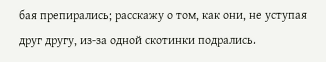бая препирались; расскажу о том, как они, не уступая друг другу, из-за одной скотинки подрались.